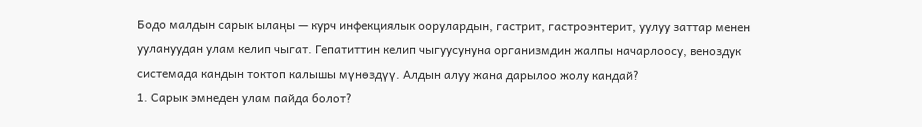Бодо малдын сарык ылаңы — курч инфекциялык оорулардын, гастрит, гастроэнтерит, уулуу заттар менен уулануудан улам келип чыгат. Гепатиттин келип чыгуусунуна организмдин жалпы начарлоосу, веноздук системада кандын токтоп калышы мүнөздүү. Алдын алуу жана дарылоо жолу кандай?
1. Сарык эмнеден улам пайда болот?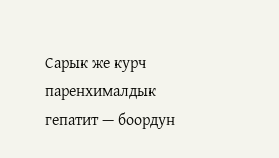Сарык же курч паренхималдык гепатит — боордун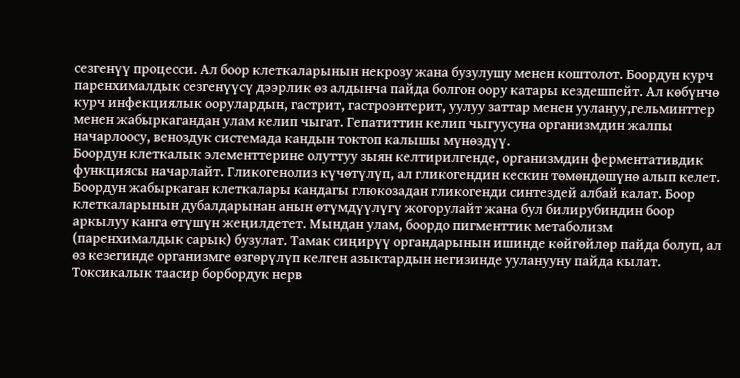сезгенүү процесси. Ал боор клеткаларынын некрозу жана бузулушу менен коштолот. Боордун курч паренхималдык сезгенүүсү дээрлик өз алдынча пайда болгон оору катары кездешпейт. Ал көбүнчө курч инфекциялык оорулардын, гастрит, гастроэнтерит, уулуу заттар менен уулануу,гельминттер менен жабыркагандан улам келип чыгат. Гепатиттин келип чыгуусуна организмдин жалпы начарлоосу, веноздук системада кандын токтоп калышы мүнөздүү.
Боордун клеткалык элементтерине олуттуу зыян келтирилгенде, организмдин ферментативдик функциясы начарлайт. Гликогенолиз күчөтүлүп, ал гликогендин кескин төмөндөшүнө алып келет. Боордун жабыркаган клеткалары кандагы глюкозадан гликогенди синтездей албай калат. Боор клеткаларынын дубалдарынан анын өтүмдүүлүгү жогорулайт жана бул билирубиндин боор аркылуу канга өтүшүн жеңилдетет. Мындан улам, боордо пигменттик метаболизм (паренхималдык сарык) бузулат. Тамак сиңирүү органдарынын ишинде көйгөйлөр пайда болуп, ал өз кезегинде организмге өзгөрүлүп келген азыктардын негизинде ууланууну пайда кылат.
Токсикалык таасир борбордук нерв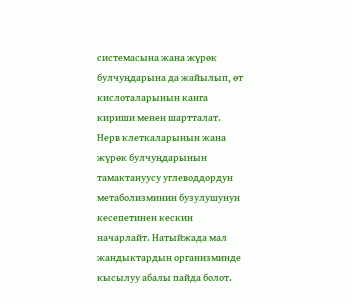системасына жана жүрөк булчуңдарына да жайылып, өт кислоталарынын канга кириши менен шартталат. Нерв клеткаларынын жана жүрөк булчуңдарынын тамактануусу углеводдордун метаболизминин бузулушунун кесепетинен кескин начарлайт. Натыйжада мал жандыктардын организминде кысылуу абалы пайда болот.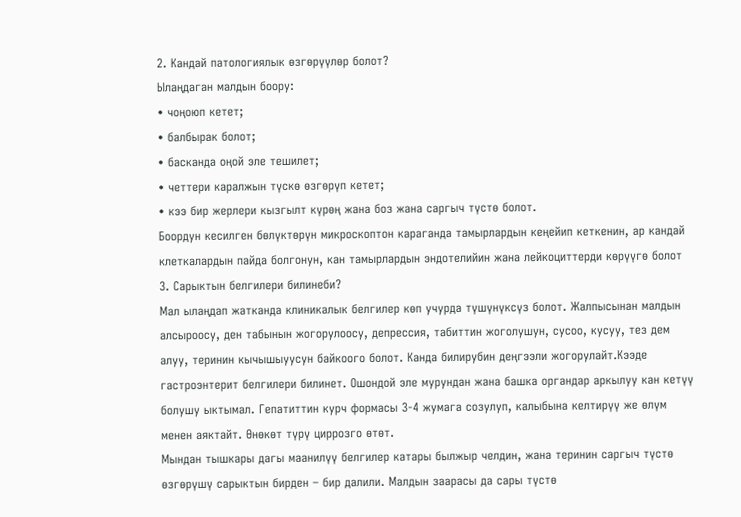2. Кандай патологиялык өзгөрүүлөр болот?
Ылаңдаган малдын боору:
• чоңоюп кетет;
• балбырак болот;
• басканда оңой эле тешилет;
• четтери каралжын түскө өзгөрүп кетет;
• кээ бир жерлери кызгылт күрөң жана боз жана саргыч түстө болот.
Боордун кесилген бөлүктөрүн микроскоптон караганда тамырлардын кеңейип кеткенин, ар кандай клеткалардын пайда болгонун, кан тамырлардын эндотелийин жана лейкоциттерди көрүүгө болот
3. Сарыктын белгилери билинеби?
Мал ылаңдап жатканда клиникалык белгилер көп учурда түшүнүксүз болот. Жалпысынан малдын алсыроосу, ден табынын жогорулоосу, депрессия, табиттин жоголушун, сусоо, кусуу, тез дем алуу, теринин кычышыуусун байкоого болот. Канда билирубин деңгээли жогорулайт.Кээде гастроэнтерит белгилери билинет. Ошондой эле мурундан жана башка органдар аркылуу кан кетүү болушу ыктымал. Гепатиттин курч формасы 3-4 жумага созулуп, калыбына келтирүү же өлүм менен аяктайт. Өнөкөт түрү циррозго өтөт.
Мындан тышкары дагы маанилүү белгилер катары былжыр челдин, жана теринин саргыч түстө өзгөрүшү сарыктын бирден – бир далили. Малдын заарасы да сары түстө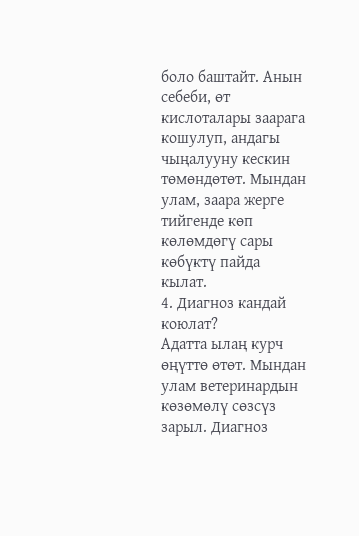боло баштайт. Анын себеби, өт кислоталары заарага кошулуп, андагы чыңалууну кескин төмөндөтөт. Мындан улам, заара жерге тийгенде көп көлөмдөгү сары көбүктү пайда кылат.
4. Диагноз кандай коюлат?
Адатта ылаң курч өңүттө өтөт. Мындан улам ветеринардын көзөмөлү сөзсүз зарыл. Диагноз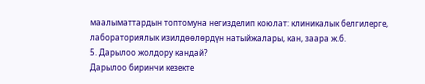маалыматтардын топтомуна негизделип коюлат: клиникалык белгилерге, лабораториялык изилдөөлөрдүн натыйжалары, кан, заара ж.б.
5. Дарылоо жолдору кандай?
Дарылоо биринчи кезекте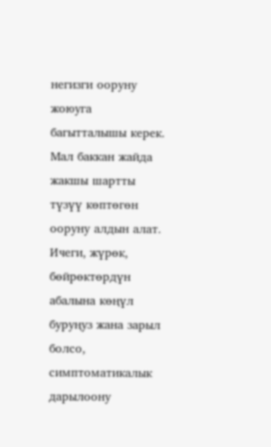негизги ооруну жоюуга багытталышы керек. Мал баккан жайда жакшы шартты түзүү көптөгөн ооруну алдын алат. Ичеги, жүрөк, бөйрөктөрдүн абалына көңүл буруңуз жана зарыл болсо, симптоматикалык дарылоону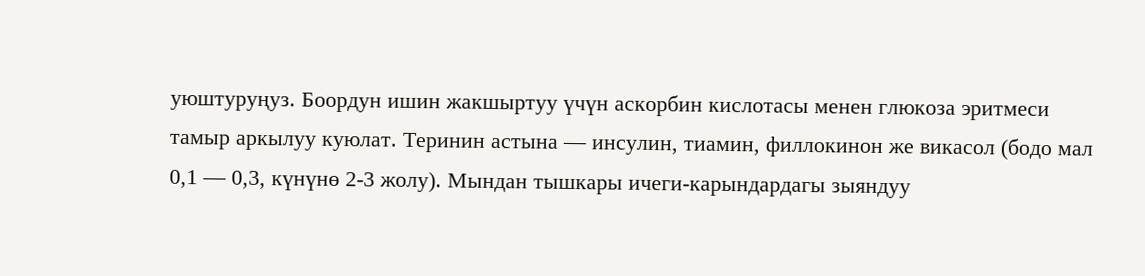уюштуруңуз. Боордун ишин жакшыртуу үчүн аскорбин кислотасы менен глюкоза эритмеси тамыр аркылуу куюлат. Теринин астына — инсулин, тиамин, филлокинон же викасол (бодо мал 0,1 — 0,3, күнүнө 2-3 жолу). Мындан тышкары ичеги-карындардагы зыяндуу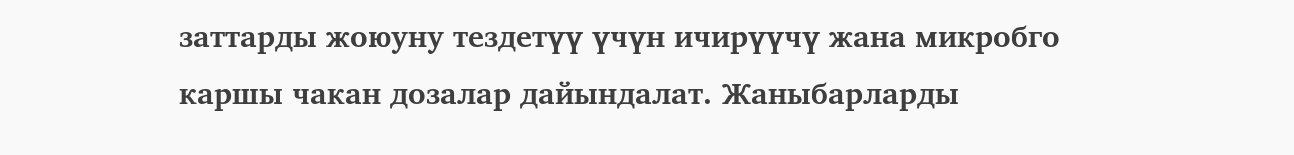заттарды жоюуну тездетүү үчүн ичирүүчү жана микробго каршы чакан дозалар дайындалат. Жаныбарларды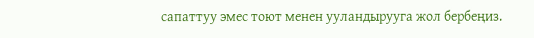сапаттуу эмес тоют менен ууландырууга жол бербеңиз.